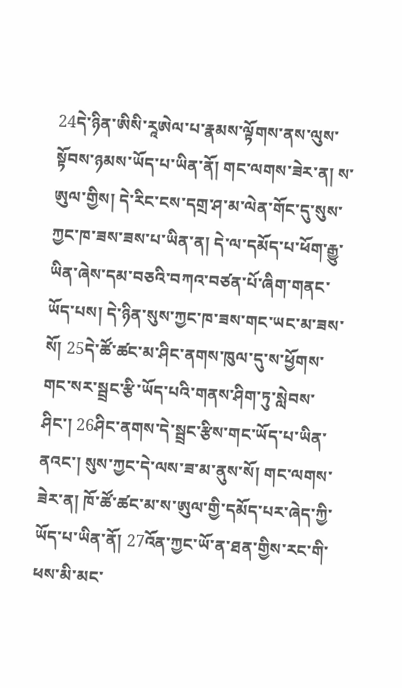24དེ་ཉིན་ཨིསི་རཱཨེལ་པ་རྣམས་ལྟོགས་ནས་ལུས་སྟོབས་ཉམས་ཡོད་པ་ཡིན་ནོ། གང་ལགས་ཟེར་ན། ས་ཨུལ་གྱིས། དེ་རིང་ངས་དགྲ་ཤ་མ་ལེན་གོང་དུ་སུས་ཀྱང་ཁ་ཟས་ཟས་པ་ཡིན་ན། དེ་ལ་དམོད་པ་ཕོག་རྒྱུ་ཡིན་ཞེས་དམ་བཅའི་བཀའ་བཙན་པོ་ཞིག་གནང་ཡོད་པས། དེ་ཉིན་སུས་ཀྱང་ཁ་ཟས་གང་ཡང་མ་ཟས་སོ། 25དེ་ཚོ་ཚང་མ་ཤིང་ནགས་ཁུལ་དུ་ས་ཕྱོགས་གང་སར་སྦྲང་རྩི་ཡོད་པའི་གནས་ཤིག་ཏུ་སླེབས་ཤིང་། 26ཤིང་ནགས་དེ་སྦྲང་རྩིས་གང་ཡོད་པ་ཡིན་ནའང་། སུས་ཀྱང་དེ་ལས་ཟ་མ་ནུས་སོ། གང་ལགས་ཟེར་ན། ཁོ་ཚོ་ཚང་མ་ས་ཨུལ་གྱི་དམོད་པར་ཞེད་ཀྱི་ཡོད་པ་ཡིན་ནོ། 27འོན་ཀྱང་ཡོ་ན་ཐན་གྱིས་རང་གི་ཕས་མི་མང་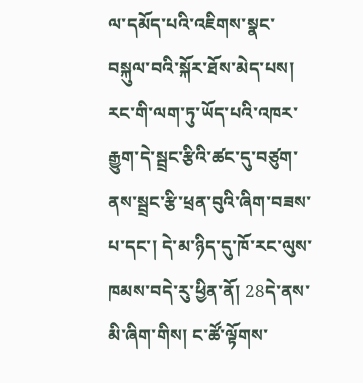ལ་དམོད་པའི་འཇིགས་སྣང་བསྐུལ་བའི་སྐོར་ཐོས་མེད་པས། རང་གི་ལག་ཏུ་ཡོད་པའི་འཁར་རྒྱུག་དེ་སྦྲང་རྩིའི་ཚང་དུ་བཙུག་ནས་སྦྲང་རྩི་ཕྲན་བུའི་ཞིག་བཟས་པ་དང་། དེ་མ་ཉིད་དུ་ཁོ་རང་ལུས་ཁམས་བདེ་རུ་ཕྱིན་ནོ། 28དེ་ནས་མི་ཞིག་གིས། ང་ཚོ་ལྟོགས་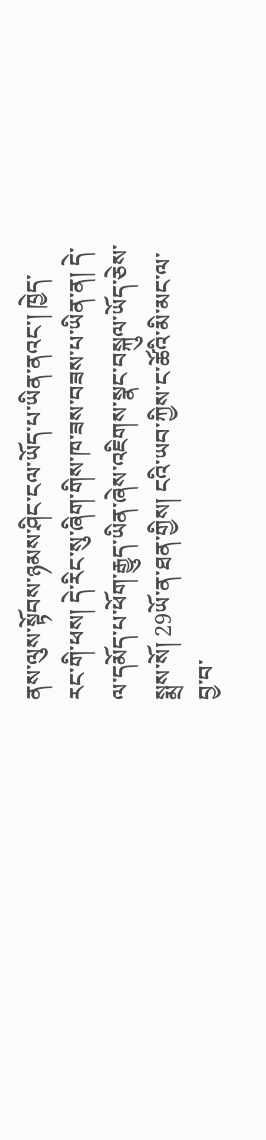ནས་ལུས་སྟོབས་ཉམས་ཤིང་ངལ་ཡོད་པ་ཡིན་ནའང་། ཁྱེད་རང་གི་ཕས། དེ་རིང་སུ་ཞིག་གིས་ཁ་ཟས་བཟས་པ་ཡིན་ན། དེ་ལ་དམོད་པ་ཕོག་རྒྱུད་ཡིན་ཞེས་འཇིགས་སྣང་བསྐུལ་ཡོད་ཅེས་སྨྲས་སོ། 29ཡོ་ན་ཐན་གྱིས། ངའི་ཡབ་ཀྱིས་ང་ཚོའི་མི་མང་ལ་བྱ་བ་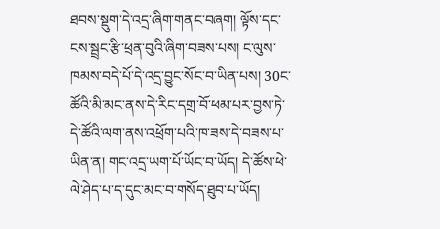ཐབས་སྡུག་དེ་འདྲ་ཞིག་གནང་བཞག། ལྟོས་དང་ངས་སྦྲང་རྩི་ཕྲན་བུའི་ཞིག་བཟས་པས། ང་ལུས་ཁམས་བདེ་པོ་དེ་འདྲ་བྱུང་སོང་བ་ཡིན་པས། 30ང་ཚོའི་མི་མང་ནས་དེ་རིང་དགྲ་བོ་ཕམ་པར་བྱས་ཏེ་དེ་ཚོའི་ལག་ནས་འཕྲོག་པའི་ཁ་ཟས་དེ་བཟས་པ་ཡིན་ན། གང་འདྲ་ཡག་པོ་ཡོང་བ་ཡོད། དེ་ཚོས་ཕེ་ལེ་ཤེད་པ་ད་དུང་མང་བ་གསོད་ཐུབ་པ་ཡོད།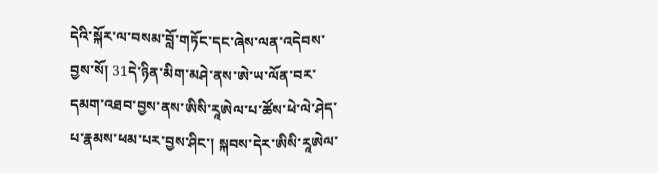དེའི་སྐོར་ལ་བསམ་བློ་གཏོང་དང་ཞེས་ལན་འདེབས་བྱས་སོ། 31དེ་ཉིན་མིག་མཤེ་ནས་ཨེ་ཡ་ལོན་བར་དམག་འཐབ་བྱས་ནས་ཨིསི་རཱཨེལ་པ་ཚོས་ཕེ་ལེ་ཤེད་པ་རྣམས་ཕམ་པར་བྱས་ཤིང་། སྐབས་དེར་ཨིསི་རཱཨེལ་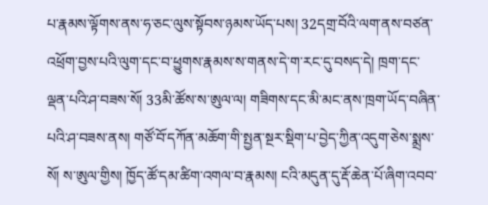པ་རྣམས་ལྟོགས་ནས་ཧ་ཅང་ལུས་སྟོབས་ཉམས་ཡོད་པས། 32དགྲ་བོའི་ལག་ནས་བཙན་འཕྲོག་བྱས་པའི་ལུག་དང་བ་ཕྱུགས་རྣམས་ས་གནས་དེ་ག་རང་དུ་བསད་དེ། ཁྲག་དང་ལྡན་པའི་ཤ་བཟས་སོ། 33མི་ཚོས་ས་ཨུལ་ལ། གཟིགས་དང་མི་མང་ནས་ཁྲག་ཡོད་བཞིན་པའི་ཤ་བཟས་ནས། གཙོ་བོ་དཀོན་མཆོག་གི་སྤྱན་སྔར་སྡིག་པ་བྱེད་ཀྱིན་འདུག་ཅེས་སྨྲས་སོ། ས་ཨུལ་གྱིས། ཁྱོད་ཚོ་དམ་ཚིག་འགལ་བ་རྣམས། ངའི་མདུན་དུ་རྡོ་ཆེན་པོ་ཞིག་འབབ་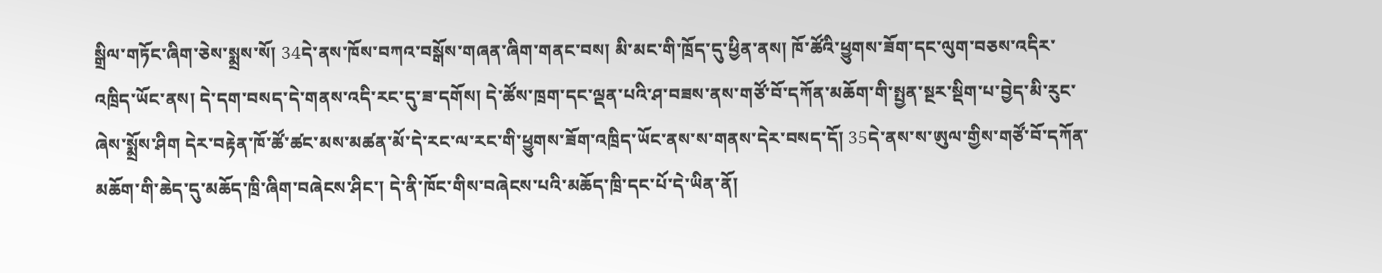སྒྲིལ་གཏོང་ཞིག་ཅེས་སྨྲས་སོ། 34དེ་ནས་ཁོས་བཀའ་བསྒོས་གཞན་ཞིག་གནང་བས། མི་མང་གི་ཁྲོད་དུ་ཕྱིན་ནས། ཁོ་ཚོའི་ཕྱུགས་ཟོག་དང་ལུག་བཅས་འདིར་འཁྲིད་ཡོང་ནས། དེ་དག་བསད་དེ་གནས་འདི་རང་དུ་ཟ་དགོས། དེ་ཚོས་ཁྲག་དང་ལྡན་པའི་ཤ་བཟས་ནས་གཙོ་བོ་དཀོན་མཆོག་གི་སྤྱན་སྔར་སྡིག་པ་བྱེད་མི་རུང་ཞེས་སྨྲོས་ཤིག དེར་བརྟེན་ཁོ་ཚོ་ཚང་མས་མཚན་མོ་དེ་རང་ལ་རང་གི་ཕྱུགས་ཟོག་འཁྲིད་ཡོང་ནས་ས་གནས་དེར་བསད་དོ། 35དེ་ནས་ས་ཨུལ་གྱིས་གཙོ་བོ་དཀོན་མཆོག་གི་ཆེད་དུ་མཆོད་ཁྲི་ཞིག་བཞེངས་ཤིང་། དེ་ནི་ཁོང་གིས་བཞེངས་པའི་མཆོད་ཁྲི་དང་པོ་དེ་ཡིན་ནོ།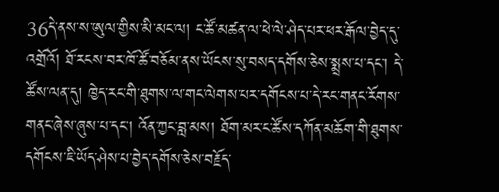36དེ་ནས་ས་ཨུལ་གྱིས་མི་མང་ལ། ང་ཚོ་མཚན་ལ་ཕེ་ལེ་ཤེད་པར་ཕར་རྒོལ་བྱེད་དུ་འགྲོའོ། ཐོ་རངས་བར་ཁོ་ཚོ་བཅོམ་ནས་ཡོངས་སུ་བསད་དགོས་ཅེས་སྨྲས་པ་དང་། དེ་ཚོས་ལན་དུ། ཁྱེད་རང་གི་ཐུགས་ལ་གང་ལེགས་པར་དགོངས་པ་དེ་རང་གནང་རོགས་གནང་ཞེས་ཞུས་པ་དང་། འོན་ཀྱང་བླ་མས། ཐོག་མར་ང་ཚོས་དཀོན་མཆོག་གི་ཐུགས་དགོངས་ཇི་ཡོད་ཤེས་པ་བྱེད་དགོས་ཅེས་བརྗོད་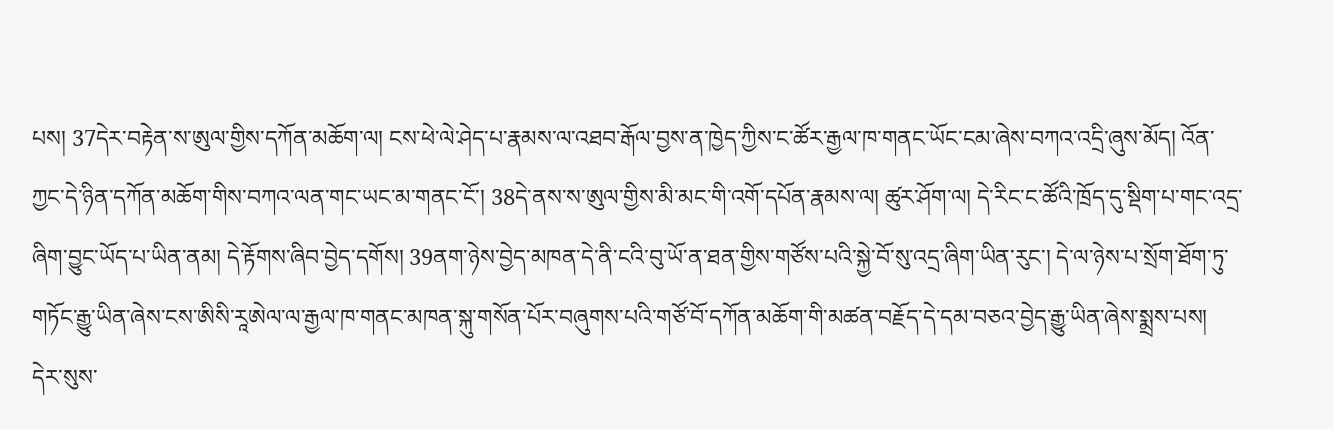པས། 37དེར་བརྟེན་ས་ཨུལ་གྱིས་དཀོན་མཆོག་ལ། ངས་ཕེ་ལེ་ཤེད་པ་རྣམས་ལ་འཐབ་རྒོལ་བྱས་ན་ཁྱེད་ཀྱིས་ང་ཚོར་རྒྱལ་ཁ་གནང་ཡོང་ངམ་ཞེས་བཀའ་འདྲི་ཞུས་མོད། འོན་ཀྱང་དེ་ཉིན་དཀོན་མཆོག་གིས་བཀའ་ལན་གང་ཡང་མ་གནང་ངོ་། 38དེ་ནས་ས་ཨུལ་གྱིས་མི་མང་གི་འགོ་དཔོན་རྣམས་ལ། ཚུར་ཤོག་ལ། དེ་རིང་ང་ཚོའི་ཁྲོད་དུ་སྡིག་པ་གང་འདྲ་ཞིག་བྱུང་ཡོད་པ་ཡིན་ནམ། དེ་རྟོགས་ཞིབ་བྱེད་དགོས། 39ནག་ཉེས་བྱེད་མཁན་དེ་ནི་ངའི་བུ་ཡོ་ན་ཐན་གྱིས་གཙོས་པའི་སྐྱེ་བོ་སུ་འདྲ་ཞིག་ཡིན་རུང་། དེ་ལ་ཉེས་པ་སྲོག་ཐོག་ཏུ་གཏོང་རྒྱུ་ཡིན་ཞེས་ངས་ཨིསི་རཱཨེལ་ལ་རྒྱལ་ཁ་གནང་མཁན་སྐུ་གསོན་པོར་བཞུགས་པའི་གཙོ་བོ་དཀོན་མཆོག་གི་མཚན་བརྗོད་དེ་དམ་བཅའ་བྱེད་རྒྱུ་ཡིན་ཞེས་སྨྲས་པས། དེར་སུས་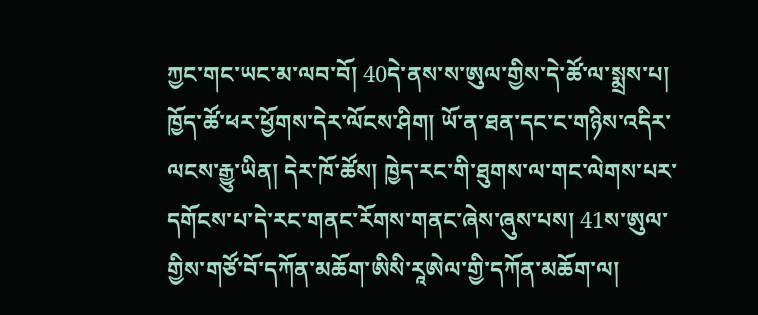ཀྱང་གང་ཡང་མ་ལབ་བོ། 40དེ་ནས་ས་ཨུལ་གྱིས་དེ་ཚོ་ལ་སྨྲས་པ། ཁྱོད་ཚོ་ཕར་ཕྱོགས་དེར་ལོངས་ཤིག། ཡོ་ན་ཐན་དང་ང་གཉིས་འདིར་ལངས་རྒྱུ་ཡིན། དེར་ཁོ་ཚོས། ཁྱེད་རང་གི་ཐུགས་ལ་གང་ལེགས་པར་དགོངས་པ་དེ་རང་གནང་རོགས་གནང་ཞེས་ཞུས་པས། 41ས་ཨུལ་གྱིས་གཙོ་བོ་དཀོན་མཆོག་ཨིསི་རཱཨེལ་གྱི་དཀོན་མཆོག་ལ།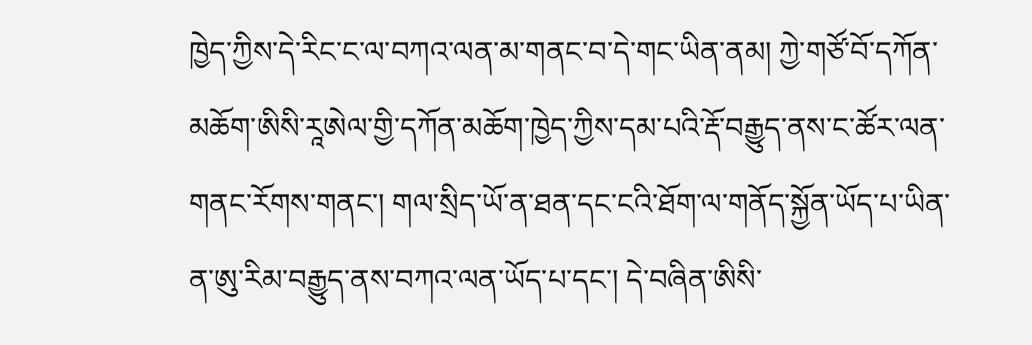ཁྱེད་ཀྱིས་དེ་རིང་ང་ལ་བཀའ་ལན་མ་གནང་བ་དེ་གང་ཡིན་ནམ། ཀྱེ་གཙོ་བོ་དཀོན་མཆོག་ཨིསི་རཱཨེལ་གྱི་དཀོན་མཆོག་ཁྱེད་ཀྱིས་དམ་པའི་རྡོ་བརྒྱུད་ནས་ང་ཚོར་ལན་གནང་རོགས་གནང་། གལ་སྲིད་ཡོ་ན་ཐན་དང་ངའི་ཐོག་ལ་གནོད་སྐྱོན་ཡོད་པ་ཡིན་ན་ཨུ་རིམ་བརྒྱུད་ནས་བཀའ་ལན་ཡོད་པ་དང་། དེ་བཞིན་ཨིསི་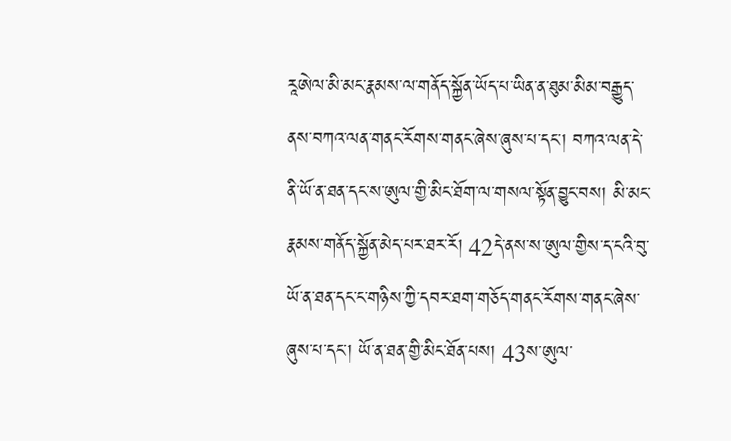རཱཨེལ་མི་མང་རྣམས་ལ་གནོད་སྐྱོན་ཡོད་པ་ཡིན་ན་ཐུམ་མིམ་བརྒྱུད་ནས་བཀའ་ལན་གནང་རོགས་གནང་ཞེས་ཞུས་པ་དང་། བཀའ་ལན་དེ་ནི་ཡོ་ན་ཐན་དང་ས་ཨུལ་གྱི་མིང་ཐོག་ལ་གསལ་སྟོན་བྱུང་བས། མི་མང་རྣམས་གནོད་སྐྱོན་མེད་པར་ཐར་རོ། 42དེ་ནས་ས་ཨུལ་གྱིས་ད་ངའི་བུ་ཡོ་ན་ཐན་དང་ང་གཉིས་ཀྱི་དབར་ཐག་གཅོད་གནང་རོགས་གནང་ཞེས་ཞུས་པ་དང་། ཡོ་ན་ཐན་གྱི་མིང་ཐོན་པས། 43ས་ཨུལ་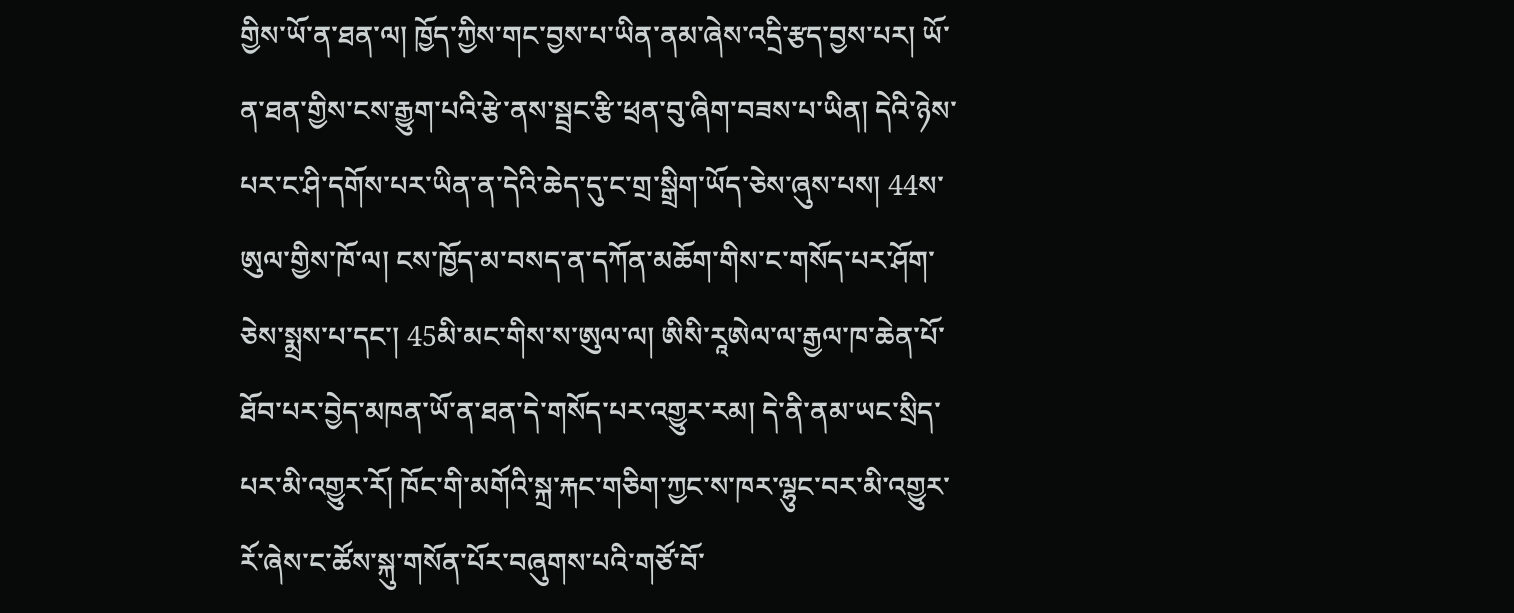གྱིས་ཡོ་ན་ཐན་ལ། ཁྱོད་ཀྱིས་གང་བྱས་པ་ཡིན་ནམ་ཞེས་འདྲི་རྩད་བྱས་པར། ཡོ་ན་ཐན་གྱིས་ངས་རྒྱུག་པའི་རྩེ་ནས་སྦྲང་རྩི་ཕྲན་བུ་ཞིག་བཟས་པ་ཡིན། དེའི་ཉེས་པར་ང་ཤི་དགོས་པར་ཡིན་ན་དེའི་ཆེད་དུ་ང་གྲ་སྒྲིག་ཡོད་ཅེས་ཞུས་པས། 44ས་ཨུལ་གྱིས་ཁོ་ལ། ངས་ཁྱོད་མ་བསད་ན་དཀོན་མཆོག་གིས་ང་གསོད་པར་ཤོག་ཅེས་སྨྲས་པ་དང་། 45མི་མང་གིས་ས་ཨུལ་ལ། ཨིསི་རཱཨེལ་ལ་རྒྱལ་ཁ་ཆེན་པོ་ཐོབ་པར་བྱེད་མཁན་ཡོ་ན་ཐན་དེ་གསོད་པར་འགྱུར་རམ། དེ་ནི་ནམ་ཡང་སྲིད་པར་མི་འགྱུར་རོ། ཁོང་གི་མགོའི་སྐྲ་རྐང་གཅིག་ཀྱང་ས་ཁར་ལྷུང་བར་མི་འགྱུར་རོ་ཞེས་ང་ཚོས་སྐུ་གསོན་པོར་བཞུགས་པའི་གཙོ་བོ་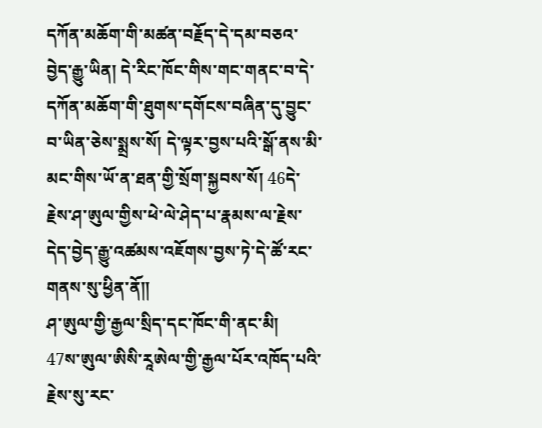དཀོན་མཆོག་གི་མཚན་བརྗོད་དེ་དམ་བཅའ་བྱེད་རྒྱུ་ཡིན། དེ་རིང་ཁོང་གིས་གང་གནང་བ་དེ་དཀོན་མཆོག་གི་ཐུགས་དགོངས་བཞིན་དུ་བྱུང་བ་ཡིན་ཅེས་སྨྲས་སོ། དེ་ལྟར་བྱས་པའི་སྒོ་ནས་མི་མང་གིས་ཡོ་ན་ཐན་གྱི་སྲོག་སྐྱབས་སོ། 46དེ་རྗེས་ཤ་ཨུལ་གྱིས་ཕེ་ལེ་ཤེད་པ་རྣམས་ལ་རྗེས་དེད་བྱེད་རྒྱུ་འཚམས་འཇོགས་བྱས་ཏེ་དེ་ཚོ་རང་གནས་སུ་ཕྱིན་ནོ༎
ཤ་ཨུལ་གྱི་རྒྱལ་སྲིད་དང་ཁོང་གི་ནང་མི།
47ས་ཨུལ་ཨིསི་རཱཨེལ་གྱི་རྒྱལ་པོར་འཁོད་པའི་རྗེས་སུ་རང་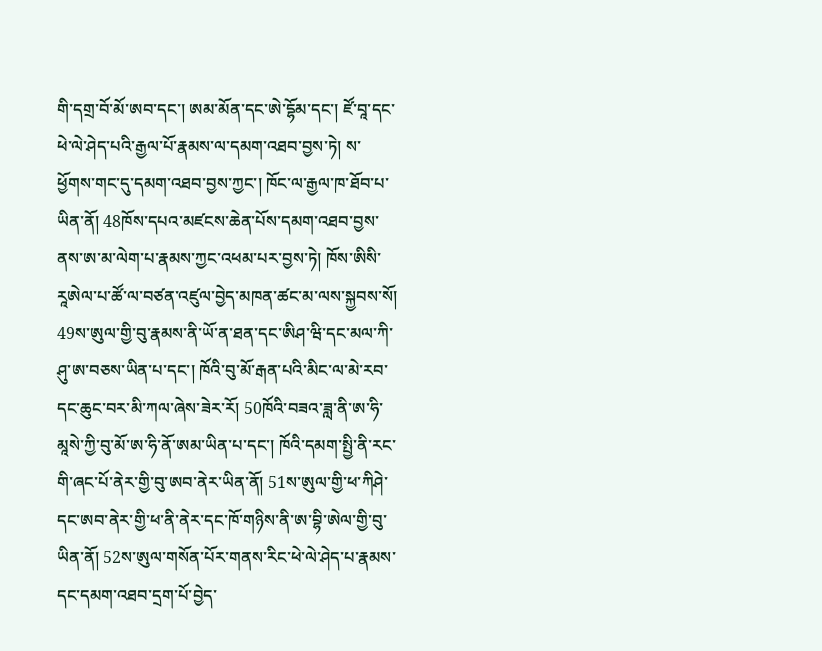གི་དགྲ་བོ་མོ་ཨབ་དང་། ཨམ་མོན་དང་ཨེ་དྷོམ་དང་། ཛོ་བཱ་དང་ཕེ་ལེ་ཤེད་པའི་རྒྱལ་པོ་རྣམས་ལ་དམག་འཐབ་བྱས་ཏེ། ས་ཕྱོགས་གང་དུ་དམག་འཐབ་བྱས་ཀྱང་། ཁོང་ལ་རྒྱལ་ཁ་ཐོབ་པ་ཡིན་ནོ། 48ཁོས་དཔའ་མཛངས་ཆེན་པོས་དམག་འཐབ་བྱས་ནས་ཨ་མ་ལེག་པ་རྣམས་ཀྱང་འཕམ་པར་བྱས་ཏེ། ཁོས་ཨིསི་རཱཨེལ་པ་ཚོ་ལ་བཙན་འཛུལ་བྱེད་མཁན་ཚང་མ་ལས་སྐྱབས་སོ། 49ས་ཨུལ་གྱི་བུ་རྣམས་ནི་ཡོ་ན་ཐན་དང་ཨིཤ་ཝི་དང་མལ་ཀི་ཤུ་ཨ་བཅས་ཡིན་པ་དང་། ཁོའི་བུ་མོ་རྒན་པའི་མིང་ལ་མེ་རབ་དང་ཆུང་བར་མི་ཀལ་ཞེས་ཟེར་རོ། 50ཁོའི་བཟའ་ཟླ་ནི་ཨ་ཧི་མཱསེ་ཀྱི་བུ་མོ་ཨ་ཧི་ནོ་ཨམ་ཡིན་པ་དང་། ཁོའི་དམག་སྤྱི་ནི་རང་གི་ཞང་པོ་ནེར་གྱི་བུ་ཨབ་ནེར་ཡིན་ནོ། 51ས་ཨུལ་གྱི་ཕ་ཀིཤེ་དང་ཨབ་ནེར་གྱི་ཕ་ནི་ནེར་དང་ཁོ་གཉིས་ནི་ཨ་བྷི་ཨེལ་གྱི་བུ་ཡིན་ནོ། 52ས་ཨུལ་གསོན་པོར་གནས་རིང་ཕེ་ལེ་ཤེད་པ་རྣམས་དང་དམག་འཐབ་དྲག་པོ་བྱེད་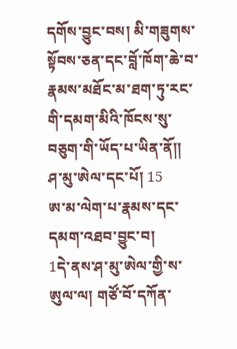དགོས་བྱུང་བས། མི་གཟུགས་སྟོབས་ཅན་དང་བློ་ཁོག་ཆེ་བ་རྣམས་མཐོང་མ་ཐག་ཏུ་རང་གི་དམག་མིའི་ཁོངས་སུ་བཅུག་གི་ཡོད་པ་ཡིན་ནོ༎
ཤ་མུ་ཨེལ་དང་པོ། 15
ཨ་མ་ལེག་པ་རྣམས་དང་དམག་འཐབ་བྱུང་བ།
1དེ་ནས་ཤ་མུ་ཨེལ་གྱི་ས་ཨུལ་ལ། གཙོ་བོ་དཀོན་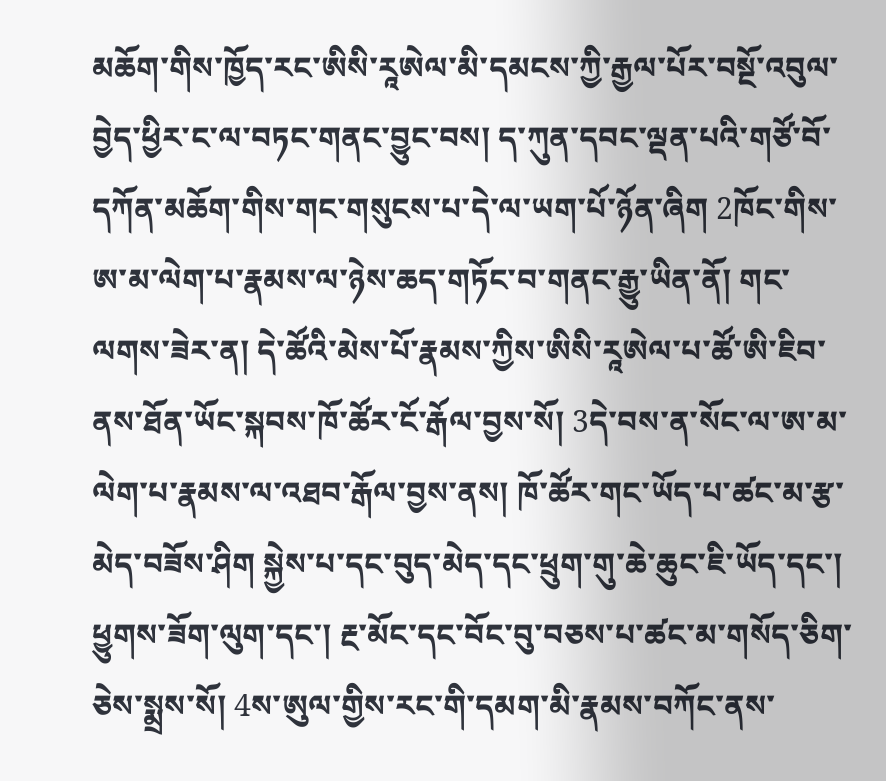མཆོག་གིས་ཁྱོད་རང་ཨིསི་རཱཨེལ་མི་དམངས་ཀྱི་རྒྱལ་པོར་བསྔོ་འབུལ་བྱེད་ཕྱིར་ང་ལ་བཏང་གནང་བྱུང་བས། ད་ཀུན་དབང་ལྡན་པའི་གཙོ་བོ་དཀོན་མཆོག་གིས་གང་གསུངས་པ་དེ་ལ་ཡག་པོ་ཉོན་ཞིག 2ཁོང་གིས་ཨ་མ་ལེག་པ་རྣམས་ལ་ཉེས་ཆད་གཏོང་བ་གནང་རྒྱུ་ཡིན་ནོ། གང་ལགས་ཟེར་ན། དེ་ཚོའི་མེས་པོ་རྣམས་ཀྱིས་ཨིསི་རཱཨེལ་པ་ཚོ་ཨི་ཇིབ་ནས་ཐོན་ཡོང་སྐབས་ཁོ་ཚོར་ངོ་རྒོལ་བྱས་སོ། 3དེ་བས་ན་སོང་ལ་ཨ་མ་ལེག་པ་རྣམས་ལ་འཐབ་རྒོལ་བྱས་ནས། ཁོ་ཚོར་གང་ཡོད་པ་ཚང་མ་རྩ་མེད་བཟོས་ཤིག སྐྱེས་པ་དང་བུད་མེད་དང་ཕྲུག་གུ་ཆེ་ཆུང་ཇི་ཡོད་དང་། ཕྱུགས་ཟོག་ལུག་དང་། རྔ་མོང་དང་བོང་བུ་བཅས་པ་ཚང་མ་གསོད་ཅིག་ཅེས་སྨྲས་སོ། 4ས་ཨུལ་གྱིས་རང་གི་དམག་མི་རྣམས་བཀོང་ནས་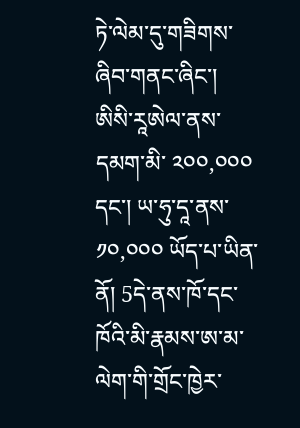ཏེ་ལེམ་དུ་གཟིགས་ཞིབ་གནང་ཞིང་། ཨིསི་རཱཨེལ་ནས་དམག་མི་ ༢༠༠,༠༠༠ དང་། ཡ་ཧུ་དཱ་ནས་ ༡༠,༠༠༠ ཡོད་པ་ཡིན་ནོ། 5དེ་ནས་ཁོ་དང་ཁོའི་མི་རྣམས་ཨ་མ་ལེག་གི་གྲོང་ཁྱེར་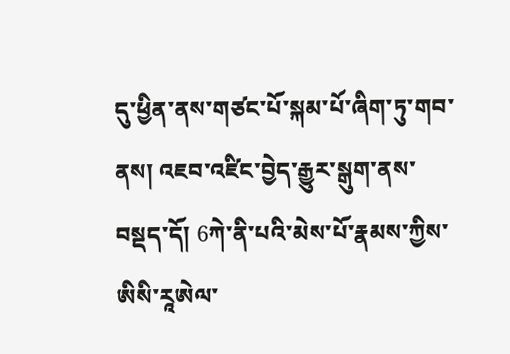དུ་ཕྱིན་ནས་གཙང་པོ་སྐམ་པོ་ཞིག་ཏུ་གབ་ནས། འཇབ་འཛིང་བྱེད་རྒྱུར་སྒུག་ནས་བསྡད་དོ། 6ཀེ་ནི་པའི་མེས་པོ་རྣམས་ཀྱིས་ཨིསི་རཱཨེལ་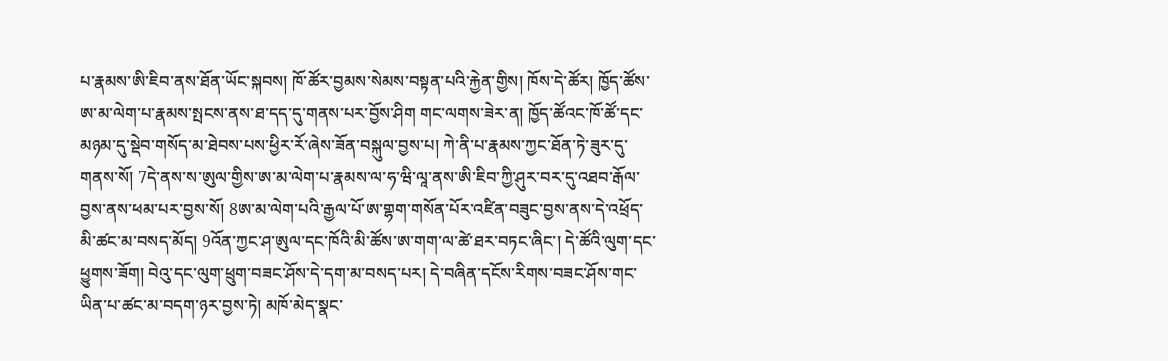པ་རྣམས་ཨི་ཇིབ་ནས་ཐོན་ཡོང་སྐབས། ཁོ་ཚོར་བྱམས་སེམས་བསྟན་པའི་རྐྱེན་གྱིས། ཁོས་དེ་ཚོར། ཁྱོད་ཚོས་ཨ་མ་ལེག་པ་རྣམས་སྤངས་ནས་ཐ་དད་དུ་གནས་པར་བྱོས་ཤིག གང་ལགས་ཟེར་ན། ཁྱོད་ཚོའང་ཁོ་ཚོ་དང་མཉམ་དུ་སྡེབ་གསོད་མ་ཐེབས་པས་ཕྱིར་རོ་ཞེས་ཟོན་བསྐུལ་བྱས་པ། ཀེ་ནི་པ་རྣམས་ཀྱང་ཐོན་ཏེ་ཟུར་དུ་གནས་སོ། 7དེ་ནས་ས་ཨུལ་གྱིས་ཨ་མ་ལེག་པ་རྣམས་ལ་ཧ་ཝི་ལཱ་ནས་ཨི་ཇིབ་ཀྱི་ཤུར་བར་དུ་འཐབ་རྒོལ་བྱས་ནས་ཕམ་པར་བྱས་སོ། 8ཨ་མ་ལེག་པའི་རྒྱལ་པོ་ཨ་གྷག་གསོན་པོར་འཛིན་བཟུང་བྱས་ནས་དེ་འཕྲོད་མི་ཚང་མ་བསད་མོད། 9འོན་ཀྱང་ཤ་ཨུལ་དང་ཁོའི་མི་ཚོས་ཨ་གག་ལ་ཚེ་ཐར་བཏང་ཞིང་། དེ་ཚོའི་ལུག་དང་ཕྱུགས་ཟོག། བེའུ་དང་ལུག་ཕྲུག་བཟང་ཤོས་དེ་དག་མ་བསད་པར། དེ་བཞིན་དངོས་རིགས་བཟང་ཤོས་གང་ཡིན་པ་ཚང་མ་བདག་ཉར་བྱས་ཏེ། མཁོ་མེད་སྣང་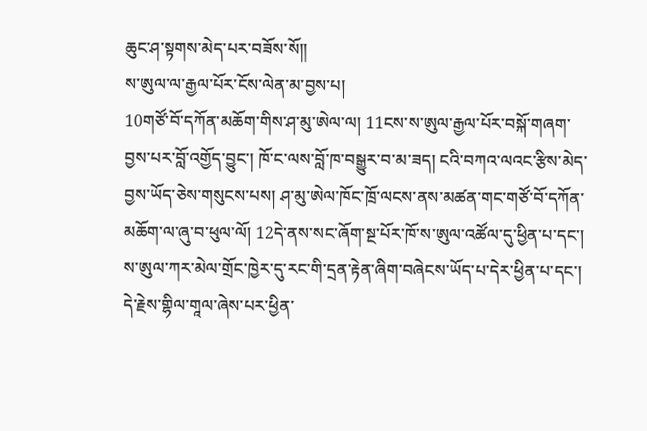ཆུང་ཤ་སྟགས་མེད་པར་བཟོས་སོ༎
ས་ཨུལ་ལ་རྒྱལ་པོར་ངོས་ལེན་མ་བྱས་པ།
10གཙོ་བོ་དཀོན་མཆོག་གིས་ཤ་མུ་ཨེལ་ལ། 11ངས་ས་ཨུལ་རྒྱལ་པོར་བསྐོ་གཞག་བྱས་པར་བློ་འགྱོད་བྱུང་། ཁོ་ང་ལས་བློ་ཁ་བསྒྱུར་བ་མ་ཟད། ངའི་བཀའ་ལའང་རྩིས་མེད་བྱས་ཡོད་ཅེས་གསུངས་པས། ཤ་མུ་ཨེལ་ཁོང་ཁྲོ་ལངས་ནས་མཚན་གང་གཙོ་བོ་དཀོན་མཆོག་ལ་ཞུ་བ་ཕུལ་ལོ། 12དེ་ནས་སང་ཞོག་སྔ་པོར་ཁོ་ས་ཨུལ་འཚོལ་དུ་ཕྱིན་པ་དང་། ས་ཨུལ་ཀར་མེལ་གྲོང་ཁྱེར་དུ་རང་གི་དྲན་རྟེན་ཞིག་བཞེངས་ཡོད་པ་དེར་ཕྱིན་པ་དང་། དེ་རྗེས་གྷིལ་གཱལ་ཞེས་པར་ཕྱིན་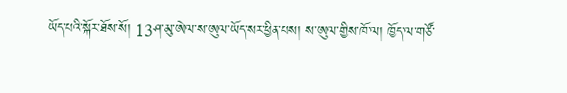ཡོད་པའི་སྐོར་ཐོས་སོ། 13ཤ་མུ་ཨེལ་ས་ཨུལ་ཡོད་སར་ཕྱིན་པས། ས་ཨུལ་གྱིས་ཁོ་ལ། ཁྱོད་ལ་གཙོ་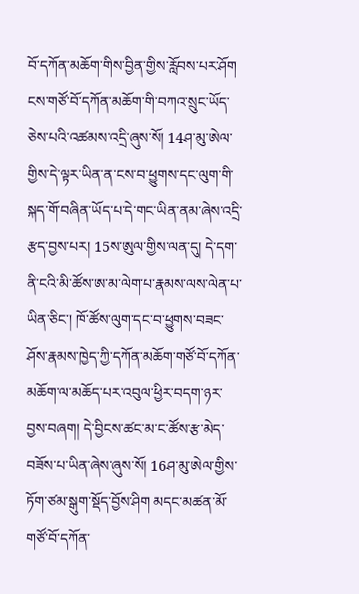བོ་དཀོན་མཆོག་གིས་བྱིན་གྱིས་རློབས་པར་ཤོག ངས་གཙོ་བོ་དཀོན་མཆོག་གི་བཀའ་སྲུང་ཡོད་ཅེས་པའི་འཚམས་འདྲི་ཞུས་སོ། 14ཤ་མུ་ཨེལ་གྱིས་དེ་ལྟར་ཡིན་ན་ངས་བ་ཕྱུགས་དང་ལུག་གི་སྐད་གོ་བཞིན་ཡོད་པ་དེ་གང་ཡིན་ནམ་ཞེས་འདྲི་རྩད་བྱས་པར། 15ས་ཨུལ་གྱིས་ལན་དུ། དེ་དག་ནི་ངའི་མི་ཚོས་ཨ་མ་ལེག་པ་རྣམས་ལས་ལེན་པ་ཡིན་ཅིང་། ཁོ་ཚོས་ལུག་དང་བ་ཕྱུགས་བཟང་ཤོས་རྣམས་ཁྱེད་ཀྱི་དཀོན་མཆོག་གཙོ་བོ་དཀོན་མཆོག་ལ་མཆོད་པར་འབུལ་ཕྱིར་བདག་ཉར་བྱས་བཞག། དེ་བྱིངས་ཚང་མ་ང་ཚོས་རྩ་མེད་བཟོས་པ་ཡིན་ཞེས་ཞུས་སོ། 16ཤ་མུ་ཨེལ་གྱིས་ཏོག་ཙམ་སྒུག་སྡོད་བྱོས་ཤིག མདང་མཚན་མོ་གཙོ་བོ་དཀོན་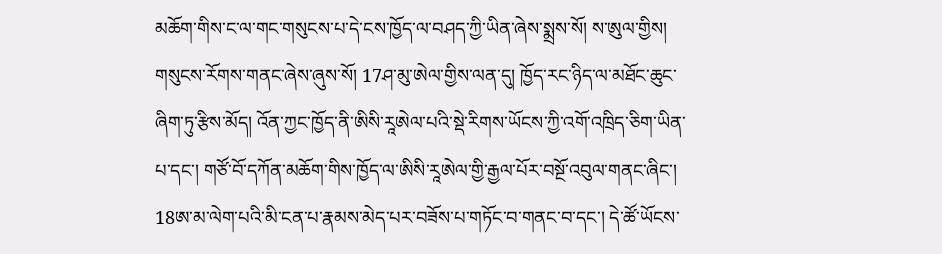མཆོག་གིས་ང་ལ་གང་གསུངས་པ་དེ་ངས་ཁྱོད་ལ་བཤད་ཀྱི་ཡིན་ཞེས་སྨྲས་སོ། ས་ཨུལ་གྱིས། གསུངས་རོགས་གནང་ཞེས་ཞུས་སོ། 17ཤ་མུ་ཨེལ་གྱིས་ལན་དུ། ཁྱོད་རང་ཉིད་ལ་མཐོང་ཆུང་ཞིག་ཏུ་རྩིས་མོད། འོན་ཀྱང་ཁྱོད་ནི་ཨིསི་རཱཨེལ་པའི་སྡེ་རིགས་ཡོངས་ཀྱི་འགོ་འཁྲིད་ཅིག་ཡིན་པ་དང་། གཙོ་བོ་དཀོན་མཆོག་གིས་ཁྱོད་ལ་ཨིསི་རཱཨེལ་གྱི་རྒྱལ་པོར་བསྔོ་འབུལ་གནང་ཞིང་། 18ཨ་མ་ལེག་པའི་མི་ངན་པ་རྣམས་མེད་པར་བཟོས་པ་གཏོང་བ་གནང་བ་དང་། དེ་ཚོ་ཡོངས་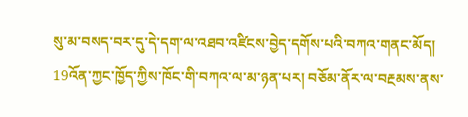སུ་མ་བསད་བར་དུ་དེ་དག་ལ་འཐབ་འཛིངས་བྱེད་དགོས་པའི་བཀའ་གནང་མོད། 19འོན་ཀྱང་ཁྱོད་ཀྱིས་ཁོང་གི་བཀའ་ལ་མ་ཉན་པར། བཅོམ་ནོར་ལ་བརྔམས་ནས་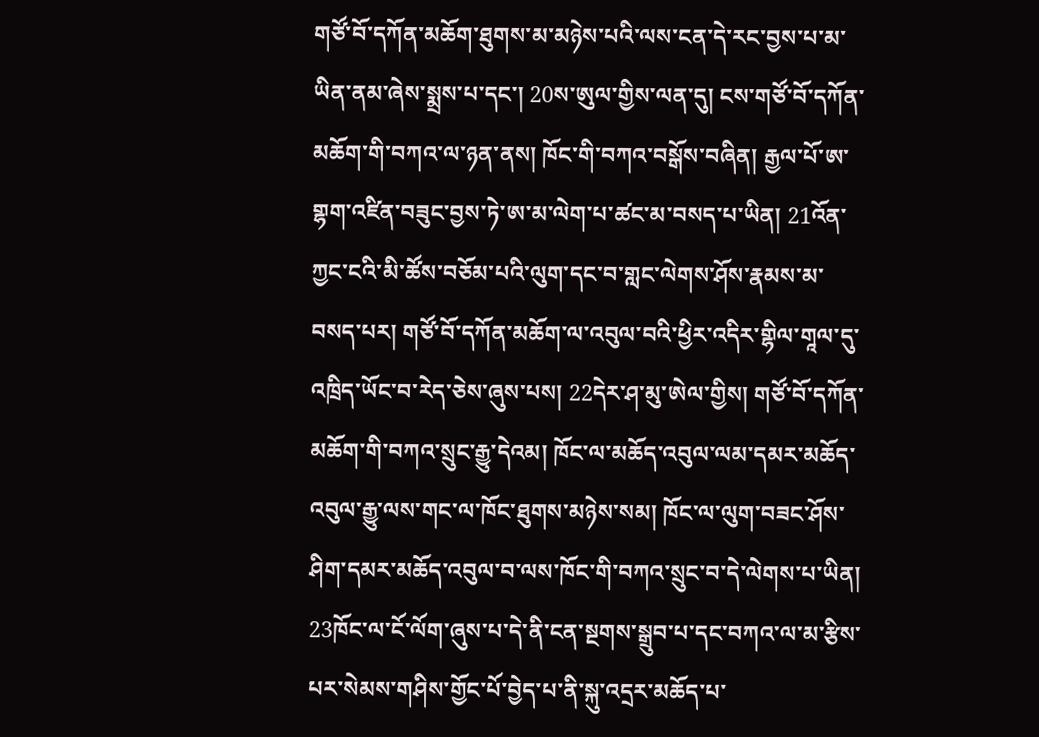གཙོ་བོ་དཀོན་མཆོག་ཐུགས་མ་མཉེས་པའི་ལས་ངན་དེ་རང་བྱས་པ་མ་ཡིན་ནམ་ཞེས་སྨྲས་པ་དང་། 20ས་ཨུལ་གྱིས་ལན་དུ། ངས་གཙོ་བོ་དཀོན་མཆོག་གི་བཀའ་ལ་ཉན་ནས། ཁོང་གི་བཀའ་བསྒོས་བཞིན། རྒྱལ་པོ་ཨ་གྷག་འཛིན་བཟུང་བྱས་ཏེ་ཨ་མ་ལེག་པ་ཚང་མ་བསད་པ་ཡིན། 21འོན་ཀྱང་ངའི་མི་ཚོས་བཅོམ་པའི་ལུག་དང་བ་གླང་ལེགས་ཤོས་རྣམས་མ་བསད་པར། གཙོ་བོ་དཀོན་མཆོག་ལ་འབུལ་བའི་ཕྱིར་འདིར་གྷིལ་གཱལ་དུ་འཁྲིད་ཡོང་བ་རེད་ཅེས་ཞུས་པས། 22དེར་ཤ་མུ་ཨེལ་གྱིས། གཙོ་བོ་དཀོན་མཆོག་གི་བཀའ་སྲུང་རྒྱུ་དེའམ། ཁོང་ལ་མཆོད་འབུལ་ལམ་དམར་མཆོད་འབུལ་རྒྱུ་ལས་གང་ལ་ཁོང་ཐུགས་མཉེས་སམ། ཁོང་ལ་ལུག་བཟང་ཤོས་ཤིག་དམར་མཆོད་འབུལ་བ་ལས་ཁོང་གི་བཀའ་སྲུང་བ་དེ་ལེགས་པ་ཡིན། 23ཁོང་ལ་ངོ་ལོག་ཞུས་པ་དེ་ནི་ངན་སྔགས་སྒྲུབ་པ་དང་བཀའ་ལ་མ་རྩིས་པར་སེམས་གཤིས་གྱོང་པོ་བྱེད་པ་ནི་སྐུ་འདྲར་མཆོད་པ་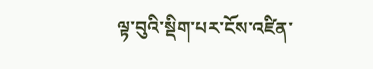ལྟ་བུའི་སྡིག་པར་ངོས་འཛིན་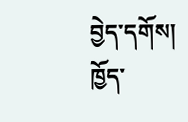བྱེད་དགོས། ཁྱོད་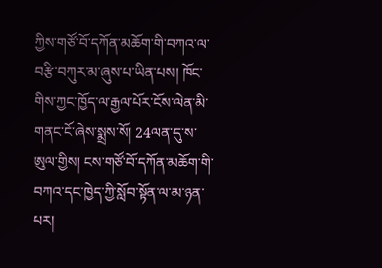ཀྱིས་གཙོ་བོ་དཀོན་མཆོག་གི་བཀའ་ལ་བརྩི་བཀུར་མ་ཞུས་པ་ཡིན་པས། ཁོང་གིས་ཀྱང་ཁྱོད་ལ་རྒྱལ་པོར་ངོས་ལེན་མི་གནང་ངོ་ཞེས་སྨྲས་སོ། 24ལན་དུ་ས་ཨུལ་གྱིས། ངས་གཙོ་བོ་དཀོན་མཆོག་གི་བཀའ་དང་ཁྱེད་ཀྱི་སློབ་སྟོན་ལ་མ་ཉན་པར།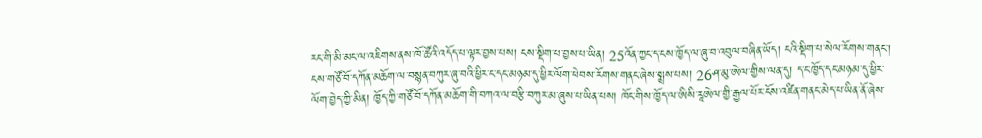རང་གི་མི་མང་ལ་འཇིགས་ནས་ཁོ་ཚོའི་འདོད་པ་ལྟར་བྱས་པས། ངས་སྡིག་པ་བྱས་པ་ཡིན། 25འོན་ཀྱང་ད་ངས་ཁྱོད་ལ་ཞུ་བ་འབུལ་བཞིན་ཡོད། ངའི་སྡིག་པ་སེལ་རོགས་གནང་། ངས་གཙོ་བོ་དཀོན་མཆོག་ལ་བསྙན་བཀུར་ཞུ་བའི་ཕྱིར་ང་དང་མཉམ་དུ་ཕྱིར་ལོག་ཕེབས་རོགས་གནང་ཞེས་སྨྲས་པས། 26ཤ་མུ་ཨེལ་གྱིས་ལན་དུ། ད་ང་ཁྱོད་དང་མཉམ་དུ་ཕྱིར་ལོག་བྱེད་ཀྱི་མིན། ཁྱོད་ཀྱི་གཙོ་བོ་དཀོན་མཆོག་གི་བཀའ་ལ་བརྩི་བཀུར་མ་ཞུས་པ་ཡིན་པས། ཁོང་གིས་ཁྱོད་ལ་ཨིསི་རཱཨེལ་གྱི་རྒྱལ་པོར་ངོས་འཛིན་གནང་མེད་པ་ཡིན་ནོ་ཞེས་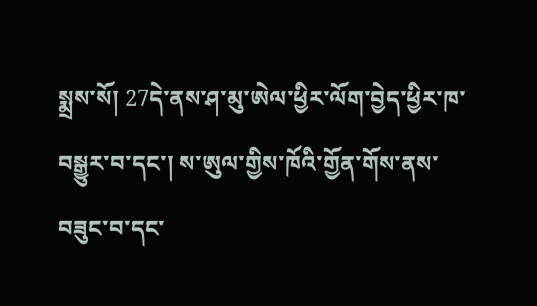སྨྲས་སོ། 27དེ་ནས་ཤ་མུ་ཨེལ་ཕྱིར་ལོག་བྱེད་ཕྱིར་ཁ་བསྒྱུར་བ་དང་། ས་ཨུལ་གྱིས་ཁོའི་གྱོན་གོས་ནས་བཟུང་བ་དང་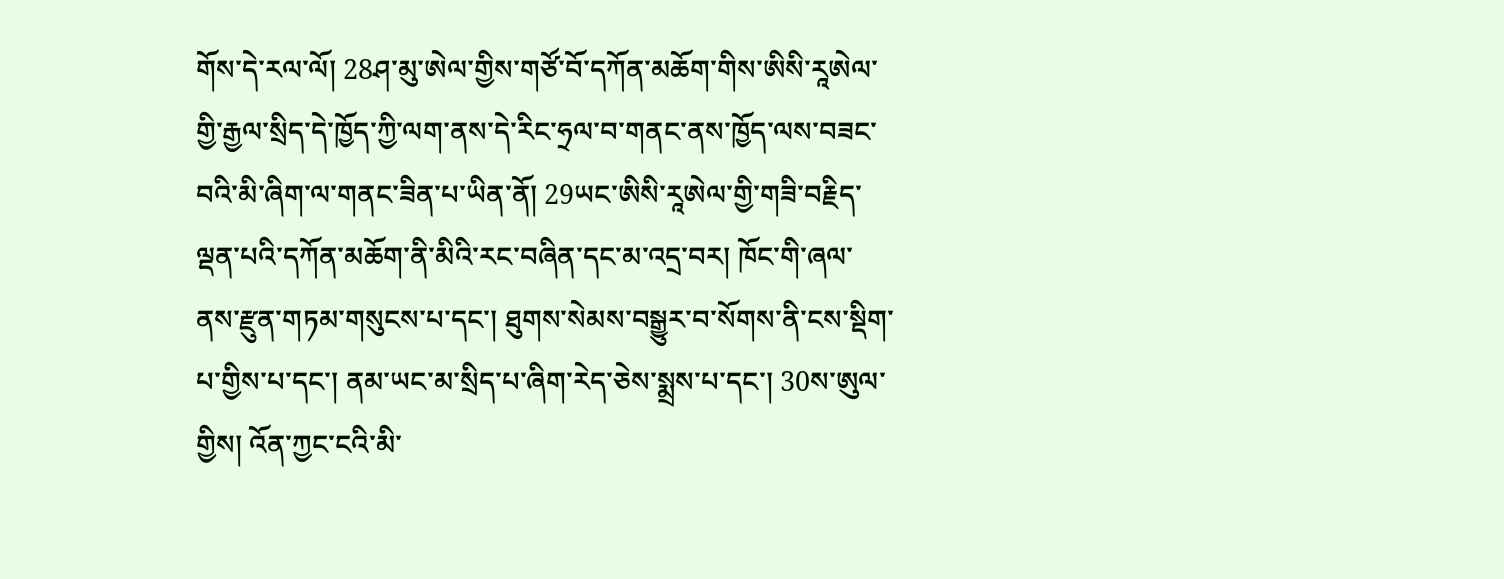གོས་དེ་རལ་ལོ། 28ཤ་མུ་ཨེལ་གྱིས་གཙོ་བོ་དཀོན་མཆོག་གིས་ཨིསི་རཱཨེལ་གྱི་རྒྱལ་སྲིད་དེ་ཁྱོད་ཀྱི་ལག་ནས་དེ་རིང་ཧྲལ་བ་གནང་ནས་ཁྱོད་ལས་བཟང་བའི་མི་ཞིག་ལ་གནང་ཟིན་པ་ཡིན་ནོ། 29ཡང་ཨིསི་རཱཨེལ་གྱི་གཟི་བརྗིད་ལྡན་པའི་དཀོན་མཆོག་ནི་མིའི་རང་བཞིན་དང་མ་འདྲ་བར། ཁོང་གི་ཞལ་ནས་རྫུན་གཏམ་གསུངས་པ་དང་། ཐུགས་སེམས་བསྒྱུར་བ་སོགས་ནི་ངས་སྡིག་པ་གྱིས་པ་དང་། ནམ་ཡང་མ་སྲིད་པ་ཞིག་རེད་ཅེས་སྨྲས་པ་དང་། 30ས་ཨུལ་གྱིས། འོན་ཀྱང་ངའི་མི་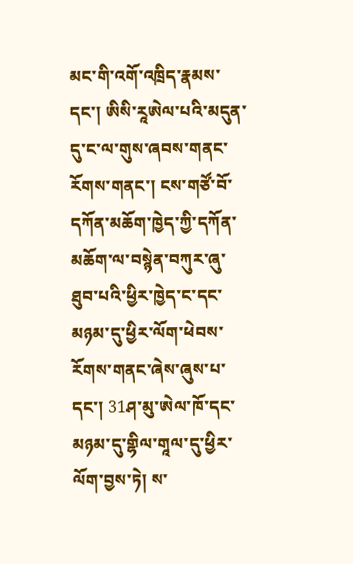མང་གི་འགོ་འཁྲིད་རྣམས་དང་། ཨིསི་རཱཨེལ་པའི་མདུན་དུ་ང་ལ་གུས་ཞབས་གནང་རོགས་གནང་། ངས་གཙོ་བོ་དཀོན་མཆོག་ཁྱེད་ཀྱི་དཀོན་མཆོག་ལ་བསྙེན་བཀུར་ཞུ་ཐུབ་པའི་ཕྱིར་ཁྱེད་ང་དང་མཉམ་དུ་ཕྱིར་ལོག་ཕེབས་རོགས་གནང་ཞེས་ཞུས་པ་དང་། 31ཤ་མུ་ཨེལ་ཁོ་དང་མཉམ་དུ་གྷིལ་གཱལ་དུ་ཕྱིར་ལོག་བྱས་ཏེ། ས་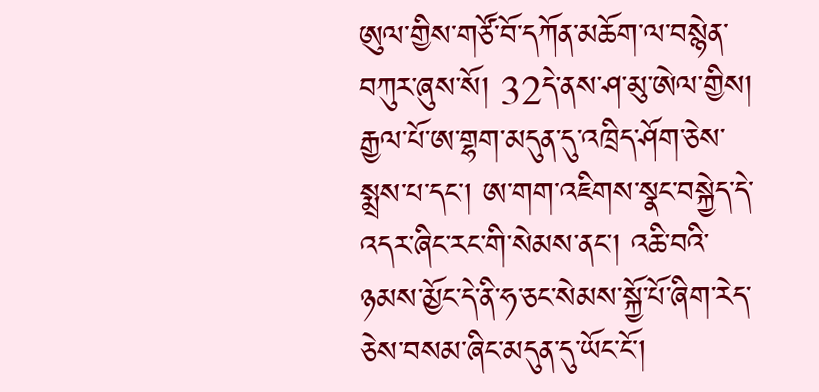ཨུལ་གྱིས་གཙོ་བོ་དཀོན་མཆོག་ལ་བསྙེན་བཀུར་ཞུས་སོ། 32དེ་ནས་ཤ་མུ་ཨེལ་གྱིས། རྒྱལ་པོ་ཨ་གྷག་མདུན་དུ་འཁྲིད་ཤོག་ཅེས་སྨྲས་པ་དང་། ཨ་གག་འཇིགས་སྣང་བསྐྱེད་དེ་འདར་ཞིང་རང་གི་སེམས་ནང་། འཆི་བའི་ཉམས་མྱོང་དེ་ནི་ཧ་ཅང་སེམས་སྐྱོ་པོ་ཞིག་རེད་ཅེས་བསམ་ཞིང་མདུན་དུ་ཡོང་ངོ་།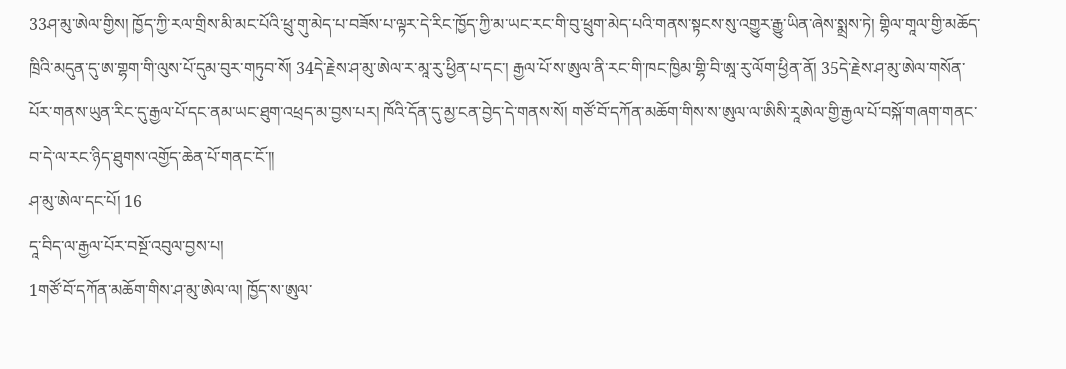33ཤ་མུ་ཨེལ་གྱིས། ཁྱོད་ཀྱི་རལ་གྲིས་མི་མང་པོའི་ཕྲུ་གུ་མེད་པ་བཟོས་པ་ལྟར་དེ་རིང་ཁྱོད་ཀྱི་མ་ཡང་རང་གི་བུ་ཕྲུག་མེད་པའི་གནས་སྟངས་སུ་འགྱུར་རྒྱུ་ཡིན་ཞེས་སྨྲས་ཏེ། གྷིལ་གཱལ་གྱི་མཆོད་ཁྲིའི་མདུན་དུ་ཨ་གྷག་གི་ལུས་པོ་དུམ་བུར་གཏུབ་སོ། 34དེ་རྗེས་ཤ་མུ་ཨེལ་ར་མཱ་རུ་ཕྱིན་པ་དང་། རྒྱལ་པོ་ས་ཨུལ་ནི་རང་གི་ཁང་ཁྱིམ་གྷི་བི་ཨཱ་རུ་ལོག་ཕྱིན་ནོ། 35དེ་རྗེས་ཤ་མུ་ཨེལ་གསོན་པོར་གནས་ཡུན་རིང་དུ་རྒྱལ་པོ་དང་ནམ་ཡང་ཐུག་འཕྲད་མ་བྱས་པར། ཁོའི་དོན་དུ་མྱ་ངན་བྱེད་དེ་གནས་སོ། གཙོ་བོ་དཀོན་མཆོག་གིས་ས་ཨུལ་ལ་ཨིསི་རཱཨེལ་གྱི་རྒྱལ་པོ་བསྐོ་གཞག་གནང་བ་དེ་ལ་རང་ཉིད་ཐུགས་འགྱོད་ཆེན་པོ་གནང་ངོ་༎
ཤ་མུ་ཨེལ་དང་པོ། 16
དཱ་བིད་ལ་རྒྱལ་པོར་བསྔོ་འབུལ་བྱས་པ།
1གཙོ་བོ་དཀོན་མཆོག་གིས་ཤ་མུ་ཨེལ་ལ། ཁྱོད་ས་ཨུལ་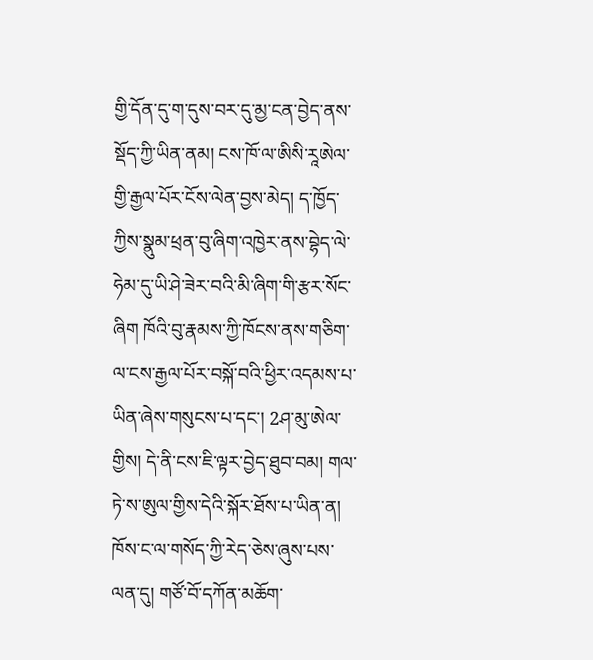གྱི་དོན་དུ་ག་དུས་བར་དུ་མྱ་ངན་བྱེད་ནས་སྡོད་ཀྱི་ཡིན་ནམ། ངས་ཁོ་ལ་ཨིསི་རཱཨེལ་གྱི་རྒྱལ་པོར་ངོས་ལེན་བྱས་མེད། ད་ཁྱོད་ཀྱིས་སྣུམ་ཕྲན་བུ་ཞིག་འཁྱེར་ནས་བྷེད་ལེ་ཧེམ་དུ་ཡི་ཤེ་ཟེར་བའི་མི་ཞིག་གི་རྩར་སོང་ཞིག ཁོའི་བུ་རྣམས་ཀྱི་ཁོངས་ནས་གཅིག་ལ་ངས་རྒྱལ་པོར་བསྐོ་བའི་ཕྱིར་འདམས་པ་ཡིན་ཞེས་གསུངས་པ་དང་། 2ཤ་མུ་ཨེལ་གྱིས། དེ་ནི་ངས་ཇི་ལྟར་བྱེད་ཐུབ་བམ། གལ་ཏེ་ས་ཨུལ་གྱིས་དེའི་སྐོར་ཐོས་པ་ཡིན་ན། ཁོས་ང་ལ་གསོད་ཀྱི་རེད་ཅེས་ཞུས་པས་ལན་དུ། གཙོ་བོ་དཀོན་མཆོག་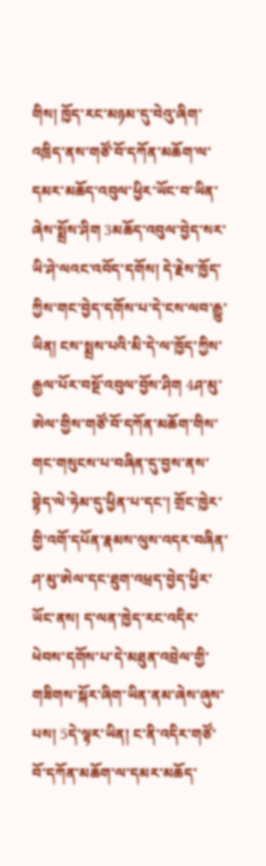གིས། ཁྱོད་རང་མཉམ་དུ་བེའུ་ཞིག་འཁྲིད་ནས་གཙོ་བོ་དཀོན་མཆོག་ལ་དམར་མཆོད་འབུལ་ཕྱིར་ཡོང་བ་ཡིན་ཞེས་སྨྲོས་ཤིག 3མཆོད་འབུལ་བྱེད་སར་ཡི་ཤེ་ལའང་འབོད་དགོས། དེ་རྗེས་ཁྱོད་ཀྱིས་གང་བྱེད་དགོས་པ་དེ་ངས་ལབ་རྒྱུ་ཡིན། ངས་སྨྲས་པའི་མི་དེ་ལ་ཁྱོད་ཀྱིས་རྒྱལ་པོར་བསྔོ་འབུལ་བྱོས་ཤིག 4ཤ་མུ་ཨེལ་གྱིས་གཙོ་བོ་དཀོན་མཆོག་གིས་གང་གསུངས་པ་བཞིན་དུ་བྱས་ནས་བྷེད་ལེ་ཧེམ་དུ་ཕྱིན་པ་དང་། གྲོང་ཁྱེར་གྱི་འགོ་དཔོན་རྣམས་ལུས་འདར་བཞིན་ཤ་མུ་ཨེལ་དང་ཐུག་འཕྲད་བྱེད་ཕྱིར་ཡོང་ནས། ད་ལན་ཁྱེད་རང་འདིར་ཕེབས་དགོས་པ་དེ་མཐུན་འབྲེལ་གྱི་གཟིགས་སྐོར་ཞིག་ཡིན་ནམ་ཞེས་ཞུས་པས། 5དེ་ལྟར་ཡིན། ང་ནི་འདིར་གཙོ་བོ་དཀོན་མཆོག་ལ་དམར་མཆོད་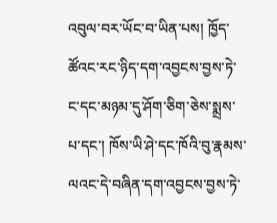འབུལ་བར་ཡོང་བ་ཡིན་པས། ཁྱོད་ཚོའང་རང་ཉིད་དག་འབྱངས་བྱས་ཏེ་ང་དང་མཉམ་དུ་ཤོག་ཅིག་ཅེས་སྨྲས་པ་དང་། ཁོས་ཡི་ཤེ་དང་ཁོའི་བུ་རྣམས་ལའང་དེ་བཞིན་དག་འབྱངས་བྱས་ཏེ་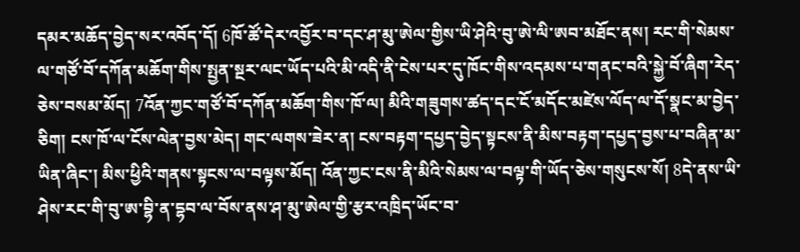དམར་མཆོད་བྱེད་སར་འབོད་དོ། 6ཁོ་ཚོ་དེར་འབྱོར་བ་དང་ཤ་མུ་ཨེལ་གྱིས་ཡི་ཤེའི་བུ་ཨེ་ལི་ཨབ་མཐོང་ནས། རང་གི་སེམས་ལ་གཙོ་བོ་དཀོན་མཆོག་གིས་སྤྱན་སྔར་ལང་ཡོད་པའི་མི་འདི་ནི་ངེས་པར་དུ་ཁོང་གིས་འདམས་པ་གནང་བའི་སྐྱེ་བོ་ཞིག་རེད་ཅེས་བསམ་མོད། 7འོན་ཀྱང་གཙོ་བོ་དཀོན་མཆོག་གིས་ཁོ་ལ། མིའི་གཟུགས་ཚད་དང་ངོ་མདོང་མཛེས་ལོད་ལ་དོ་སྣང་མ་བྱེད་ཅིག། ངས་ཁོ་ལ་ངོས་ལེན་བྱས་མེད། གང་ལགས་ཟེར་ན། ངས་བརྟག་དཔྱད་བྱེད་སྟངས་ནི་མིས་བརྟག་དཔྱད་བྱས་པ་བཞིན་མ་ཡིན་ཞིང་། མིས་ཕྱིའི་གནས་སྟངས་ལ་བལྟས་མོད། འོན་ཀྱང་ངས་ནི་མིའི་སེམས་ལ་བལྟ་གི་ཡོད་ཅེས་གསུངས་སོ། 8དེ་ནས་ཡི་ཤེས་རང་གི་བུ་ཨ་བྷི་ན་དྷབ་ལ་བོས་ནས་ཤ་མུ་ཨེལ་གྱི་རྩར་འཁྲིད་ཡོང་བ་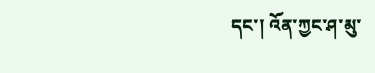དང་། འོན་ཀྱང་ཤ་མུ་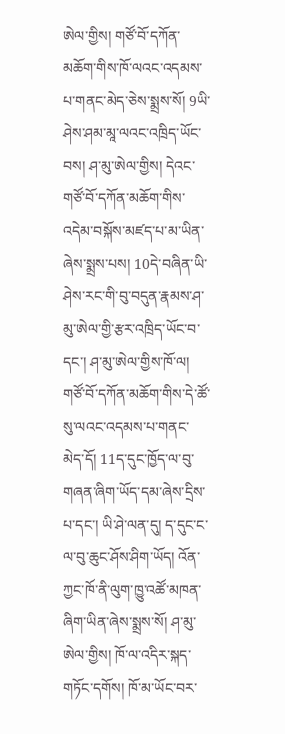ཨེལ་གྱིས། གཙོ་བོ་དཀོན་མཆོག་གིས་ཁོ་ལའང་འདམས་པ་གནང་མེད་ཅེས་སྨྲས་སོ། 9ཡི་ཤེས་ཤམ་མཱ་ལའང་འཁྲིད་ཡོང་བས། ཤ་མུ་ཨེལ་གྱིས། དེའང་གཙོ་བོ་དཀོན་མཆོག་གིས་འདེམ་བསྐོས་མཛད་པ་མ་ཡིན་ཞེས་སྨྲས་པས། 10དེ་བཞིན་ཡི་ཤེས་རང་གི་བུ་བདུན་རྣམས་ཤ་མུ་ཨེལ་གྱི་རྩར་འཁྲིད་ཡོང་བ་དང་། ཤ་མུ་ཨེལ་གྱིས་ཁོ་ལ། གཙོ་བོ་དཀོན་མཆོག་གིས་དེ་ཚོ་སུ་ལའང་འདམས་པ་གནང་མེད་དོ། 11ད་དུང་ཁྱོད་ལ་བུ་གཞན་ཞིག་ཡོད་དམ་ཞེས་དྲིས་པ་དང་། ཡི་ཤེ་ལན་དུ། ད་དུང་ང་ལ་བུ་ཆུང་ཤོས་ཤིག་ཡོད། འོན་ཀྱང་ཁོ་ནི་ལུག་ཁྱུ་འཚོ་མཁན་ཞིག་ཡིན་ཞེས་སྨྲས་སོ། ཤ་མུ་ཨེལ་གྱིས། ཁོ་ལ་འདིར་སྐད་གཏོང་དགོས། ཁོ་མ་ཡོང་བར་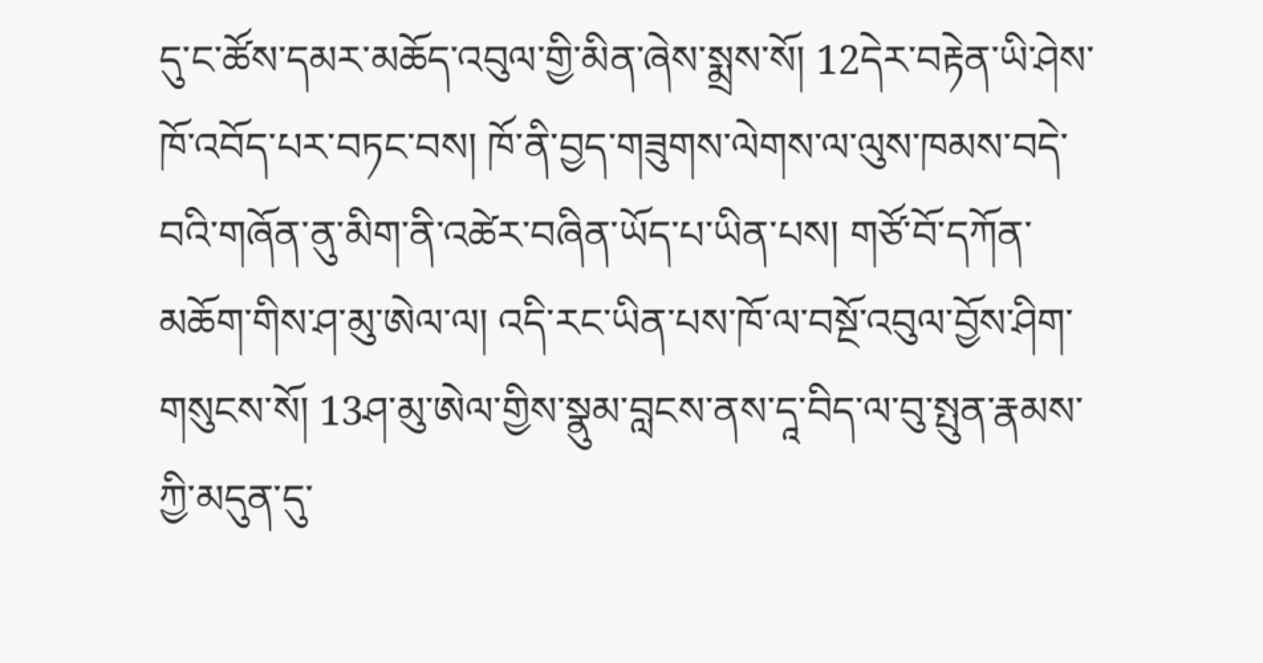དུ་ང་ཚོས་དམར་མཆོད་འབུལ་གྱི་མིན་ཞེས་སྨྲས་སོ། 12དེར་བརྟེན་ཡི་ཤེས་ཁོ་འབོད་པར་བཏང་བས། ཁོ་ནི་བྱད་གཟུགས་ལེགས་ལ་ལུས་ཁམས་བདེ་བའི་གཞོན་ནུ་མིག་ནི་འཚེར་བཞིན་ཡོད་པ་ཡིན་པས། གཙོ་བོ་དཀོན་མཆོག་གིས་ཤ་མུ་ཨེལ་ལ། འདི་རང་ཡིན་པས་ཁོ་ལ་བསྔོ་འབུལ་བྱོས་ཤིག་གསུངས་སོ། 13ཤ་མུ་ཨེལ་གྱིས་སྣུམ་བླངས་ནས་དཱ་བིད་ལ་བུ་སྤུན་རྣམས་ཀྱི་མདུན་དུ་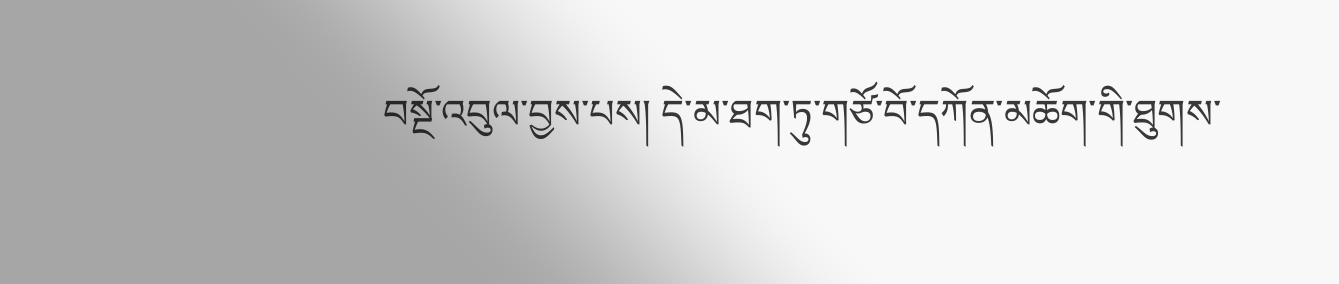བསྔོ་འབུལ་བྱས་པས། དེ་མ་ཐག་ཏུ་གཙོ་བོ་དཀོན་མཆོག་གི་ཐུགས་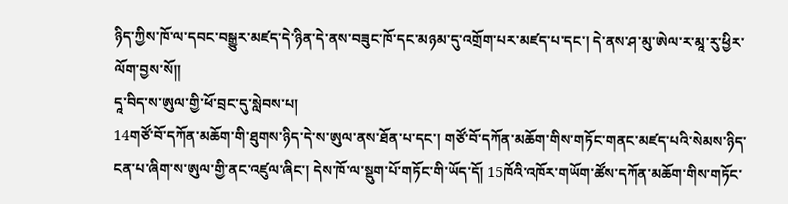ཉིད་ཀྱིས་ཁོ་ལ་དབང་བསྒྱུར་མཛད་དེ་ཉིན་དེ་ནས་བཟུང་ཁོ་དང་མཉམ་དུ་འགྲོག་པར་མཛད་པ་དང་། དེ་ནས་ཤ་མུ་ཨེལ་ར་མཱ་རུ་ཕྱིར་ལོག་བྱས་སོ༎
དཱ་བིད་ས་ཨུལ་གྱི་ཕོ་བྲང་དུ་སླེབས་པ།
14གཙོ་བོ་དཀོན་མཆོག་གི་ཐུགས་ཉིད་དེ་ས་ཨུལ་ནས་ཐོན་པ་དང་། གཙོ་བོ་དཀོན་མཆོག་གིས་གཏོང་གནང་མཛད་པའི་སེམས་ཉིད་ངན་པ་ཞིག་ས་ཨུལ་གྱི་ནང་འཛུལ་ཞིང་། དེས་ཁོ་ལ་སྡུག་པོ་གཏོང་གི་ཡོད་དོ། 15ཁོའི་འཁོར་གཡོག་ཚོས་དཀོན་མཆོག་གིས་གཏོང་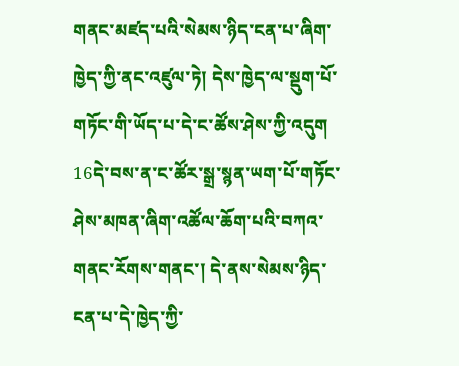གནང་མཛད་པའི་སེམས་ཉིད་ངན་པ་ཞིག་ཁྱེད་ཀྱི་ནང་འཛུལ་ཏེ། དེས་ཁྱེད་ལ་སྡུག་པོ་གཏོང་གི་ཡོད་པ་དེ་ང་ཚོས་ཤེས་ཀྱི་འདུག 16དེ་བས་ན་ང་ཚོར་སྒྲ་སྙན་ཡག་པོ་གཏོང་ཤེས་མཁན་ཞིག་འཚོལ་ཆོག་པའི་བཀའ་གནང་རོགས་གནང་། དེ་ནས་སེམས་ཉིད་ངན་པ་དེ་ཁྱེད་ཀྱི་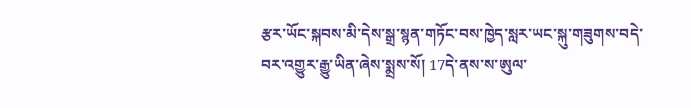རྩར་ཡོང་སྐབས་མི་དེས་སྒྲ་སྙན་གཏོང་བས་ཁྱེད་སླར་ཡང་སྐུ་གཟུགས་བདེ་བར་འགྱུར་རྒྱུ་ཡིན་ཞེས་སྨྲས་སོ། 17དེ་ནས་ས་ཨུལ་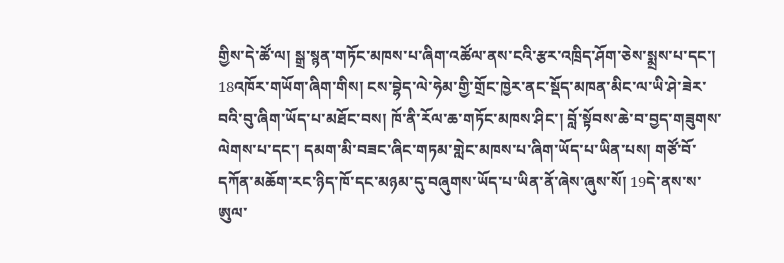གྱིས་དེ་ཚོ་ལ། སྒྲ་སྙན་གཏོང་མཁས་པ་ཞིག་འཚོལ་ནས་ངའི་རྩར་འཁྲིད་ཤོག་ཅེས་སྨྲས་པ་དང་། 18འཁོར་གཡོག་ཞིག་གིས། ངས་བྷེད་ལེ་ཧེམ་གྱི་གྲོང་ཁྱེར་ནང་སྡོད་མཁན་མིང་ལ་ཡི་ཤེ་ཟེར་བའི་བུ་ཞིག་ཡོད་པ་མཐོང་བས། ཁོ་ནི་རོལ་ཆ་གཏོང་མཁས་ཤིང་། བློ་སྟོབས་ཆེ་བ་བྱད་གཟུགས་ལེགས་པ་དང་། དམག་མི་བཟང་ཞིང་གཏམ་གླེང་མཁས་པ་ཞིག་ཡོད་པ་ཡིན་པས། གཙོ་བོ་དཀོན་མཆོག་རང་ཉིད་ཁོ་དང་མཉམ་དུ་བཞུགས་ཡོད་པ་ཡིན་ནོ་ཞེས་ཞུས་སོ། 19དེ་ནས་ས་ཨུལ་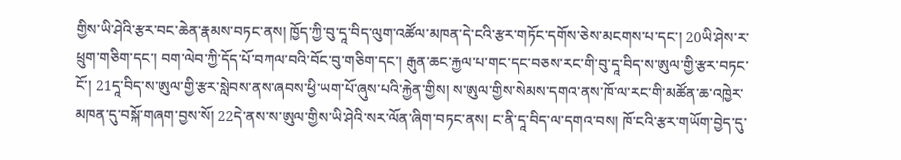གྱིས་ཡི་ཤེའི་རྩར་བང་ཆེན་རྣམས་བཏང་ནས། ཁྱོད་ཀྱི་བུ་དཱ་བིད་ལུག་འཚོལ་མཁན་དེ་ངའི་རྩར་གཏོང་དགོས་ཅེས་མངགས་པ་དང་། 20ཡི་ཤེས་ར་ཕྲུག་གཅིག་དང་། བག་ལེབ་ཀྱི་དོད་པོ་བཀལ་བའི་བོང་བུ་གཅིག་དང་། རྒུན་ཆང་རྐྱལ་པ་གང་དང་བཅས་རང་གི་བུ་དཱ་བིད་ས་ཨུལ་གྱི་རྩར་བཏང་ངོ་། 21དཱ་བིད་ས་ཨུལ་གྱི་རྩར་སླེབས་ནས་ཞབས་ཕྱི་ཡག་པོ་ཞུས་པའི་རྐྱེན་གྱིས། ས་ཨུལ་གྱིས་སེམས་དགའ་ནས་ཁོ་ལ་རང་གི་མཚོན་ཆ་འཁྱེར་མཁན་དུ་བསྐོ་གཞག་བྱས་སོ། 22དེ་ནས་ས་ཨུལ་གྱིས་ཡི་ཤེའི་སར་ལོན་ཞིག་བཏང་ནས། ང་ནི་དཱ་བིད་ལ་དགའ་བས། ཁོ་ངའི་རྩར་གཡོག་བྱེད་དུ་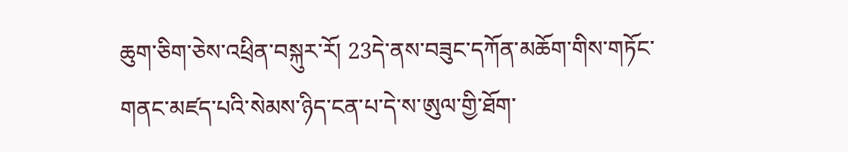ཆུག་ཅིག་ཅེས་འཕྲིན་བསྐུར་རོ། 23དེ་ནས་བཟུང་དཀོན་མཆོག་གིས་གཏོང་གནང་མཛད་པའི་སེམས་ཉིད་ངན་པ་དེ་ས་ཨུལ་གྱི་ཐོག་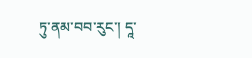ཏུ་ནམ་བབ་རུང་། དཱ་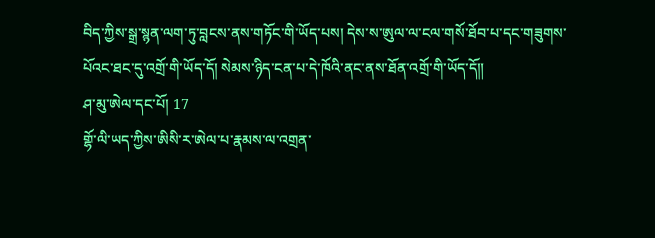བིད་ཀྱིས་སྒྲ་སྙན་ལག་ཏུ་བླངས་ནས་གཏོང་གི་ཡོད་པས། དེས་ས་ཨུལ་ལ་ངལ་གསོ་ཐོབ་པ་དང་གཟུགས་པོའང་ཐང་དུ་འགྲོ་གི་ཡོད་དོ། སེམས་ཉིད་ངན་པ་དེ་ཁོའི་ནང་ནས་ཐོན་འགྲོ་གི་ཡོད་དོ༎
ཤ་མུ་ཨེལ་དང་པོ། 17
གྷོ་ལི་ཡད་ཀྱིས་ཨིསི་ར་ཨེལ་པ་རྣམས་ལ་འགྲན་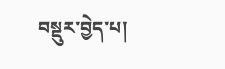བསྡུར་བྱེད་པ།